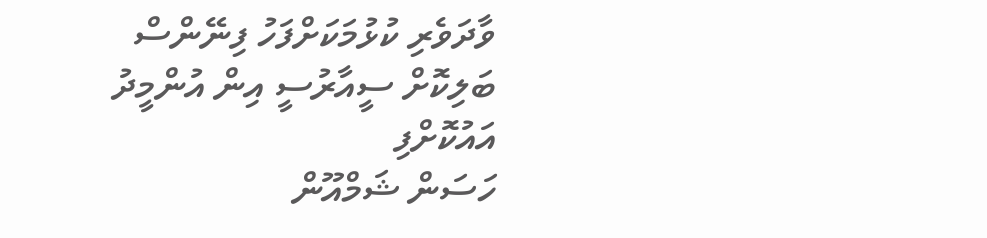ވާދަވެރި ކުޅުމަކަށްފަހު ފިނޭންސް ބަލިކޮށް ސީއާރުސީ އިން އުންމީދު އައުކޮށްފި
ހަސަން ޝަމްއޫން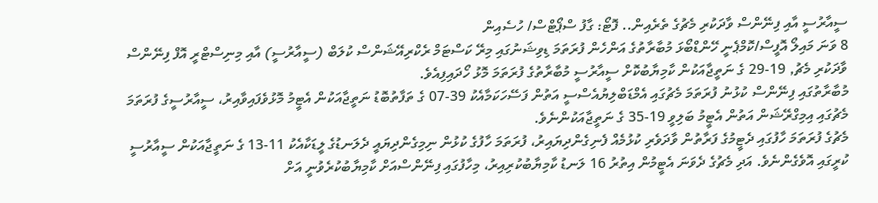ސީއާރުސީ އާއި ފިނޭންސް ވާދަކުރި މެޗުގެ ތެރެއިން.. ފޮޓޯ: ގާފު ސްޕޯޓްސް/ ހުސެއިން
8 ވަނަ މައިލޯ އޮފީސް/ކޮމްޕެނީ ހޭންޑްބޯޅަ މުބާރާތުގެ އަންހެން ފުރަތަމަ ޑިވިޝަނުގައި މިރޭ ކަސްޓަމް ރެކްރިއޭޝަންސް ކުލަބް (ސީއާރުސީ) އާއި މިނިސްޓްރީ އޮފް ފިނޭންސް ވާދަކުރި މެޗު, 19-29 ގެ ނަތީޖާއަކުން ކާމިޔާބުކޮށް ސީއާރުސީ މުބާރާތުގެ ފުރަތަމަ މޮޅު ހޯދައިފިއެވެ.
މުބާރާތުގައި ފިނޭންސް ކުޅުނު ފުރަތަމަ މެޗުގައި އެމްޑަބްލިޔުއެސްސީ އަތުން ފަސޭހަކަމާއެކު 39-07 ގެ ތަފާތުބޮޑު ނަތީޖާއަކުން އެޓީމު މޮޅުވެފައިވާއިރު، ސީއާރުސީގެ ފުރަތަމަ މެޗުގައި އިމިގްރޭޝަން އަތުން އެޓީމު ބަލިވީ 19-35 ގެ ނަތީޖާއަކުންނެވެ.
މެޗުގެ ފުރަތަމަ ހާފުގައި ދެޓީމުގެ ފަރާތުން ވާދަވެރި ކުޅުމެއް ފެނިގެންދިޔައިރު، ފުރަތަމަ ހާފުގެ ކުޅުން ނިމިގެންދިޔައީ ދެލަނޑުގެ ލީޑަކާއެކު 11-13 ގެ ނަތީޖާއަކުން ސީއާރުސީ ކުރީގައި އޮވެގެންނެވެ. އަދި މެޗުގެ ދެވަނަ އެޓީމުން އިތުރު 16 ލަނޑު ކާމިޔާބުކުރިއިރު، މިހާފުގައި ފިނޭންސްއަށް ކާމިޔާބުކުރެވުނީ އަށް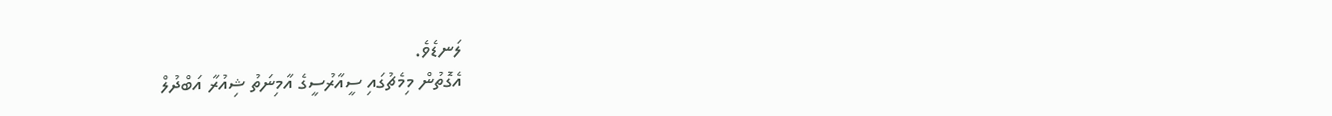ލަނޑެވެ.
އެގޮތުން މިމެޗުގައި ސީއާރުސީގެ އާމިނަތު ޝިއުރާ އަބްދުލް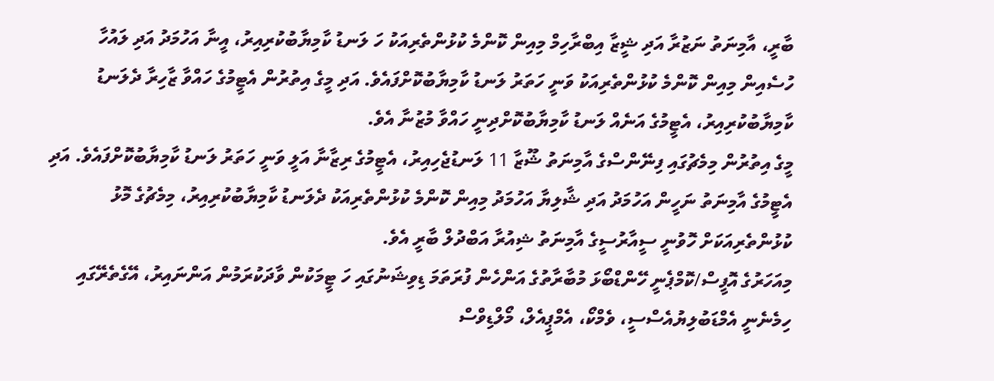ބާރީ، އާމިނަތު ނަޒުރާ އަދި ޝީޒާ އިބްރާހިމް މިއިން ކޮންމެ ކުޅުންތެރިއަކު ހަ ލަނޑު ކާމިޔާބުކުރިއިރު، އީނާ އަހުމަދު އަދި ލައުހާ ހުސެއިން މިއިން ކޮންމެ ކުޅުންތެރިއަކު ވަނީ ހަތަރު ލަނޑު ކާމިޔާބުކޮށްފައެވެ. އަދި މީގެ އިތުރުން އެޓީމުގެ ހައްވާ ޒާހިރާ ދެލަނޑު ކާމިޔާބުކުރިއިރު، އެޓީމުގެ އަނެއް ލަނޑު ކާމިޔާބުކޮށްދިނީ ހައްވާ މުޒުނާ އެވެ.
މީގެ އިތުރުން މިމެޗުގައި ފިނޭންސްގެ އާމިނަތު ޝޫޒާ 11 ލަނޑުޖެހިއިރު، އެޓީމުގެ ރިޒާނާ އަލީ ވަނީ ހަތަރު ލަނޑު ކާމިޔާބުކޮށްފައެވެ. އަދި އެޓީމުގެ އާމިނަތު ނަހީން އަހުމަދު އަދި ޝާލިޔާ އަހުމަދު މިއިން ކޮންމެ ކުޅުންތެރިއަކު ދެލަނޑު ކާމިޔާބުކުރިއިރު، މިމެޗުގެ މޮޅު ކުޅުންތެރިއަކަށް ހޮވުނީ ސީއާރުސީގެ އާމިނަތު ޝިއުރާ އަބްދުލް ބާރީ އެވެ.
މިއަހަރުގެ އޮފީސް/ކޮމްޕެނީ ހޭންޑްބޯޅަ މުބާރާތުގެ އަންހެން ފުރަތަމަ ޑިވިޝަނުގައި ހަ ޓީމަކުން ވާދަކުރަމުން އަންނައިރު، އޭގެތެރޭގައި ހިމެނެނީ އެމްޑަބުލިޔުއެސްސީ، ވެމްކޯ، އެމްޕީއެލް، މޯލްޑިވްސް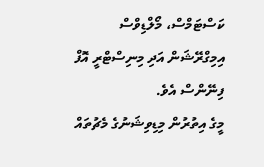ކަސްޓަމްސް، މޯލްޑިވްސް އިމިގްރޭޝަން އަދި މިނިސްޓްރީ އޮފް ފިނޭންސް އެވެ.
މީގެ އިތުރުން މިޑިވިޝަނުގެ މެޗުތައް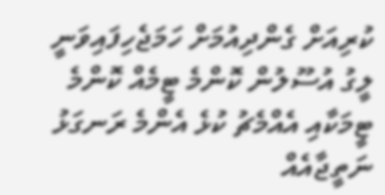ކުރިއަށް ގެންދިއުމަށް ހަމަޖެހިފައިވަނީ ލީގު އުސޫލުން ކޮންމެ ޓީމެއް ކޮންމެ ޓީމަކާއި އެއްމެޗު ކުޅެ އެންމެ ރަނގަޅު ނަތީޖާއެއް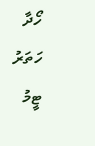ހޯދާ ހަތަރު ޓީމު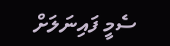ސެމީ ފައިނަލަށް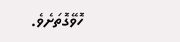ހޮވޭގޮތަށެވެ.